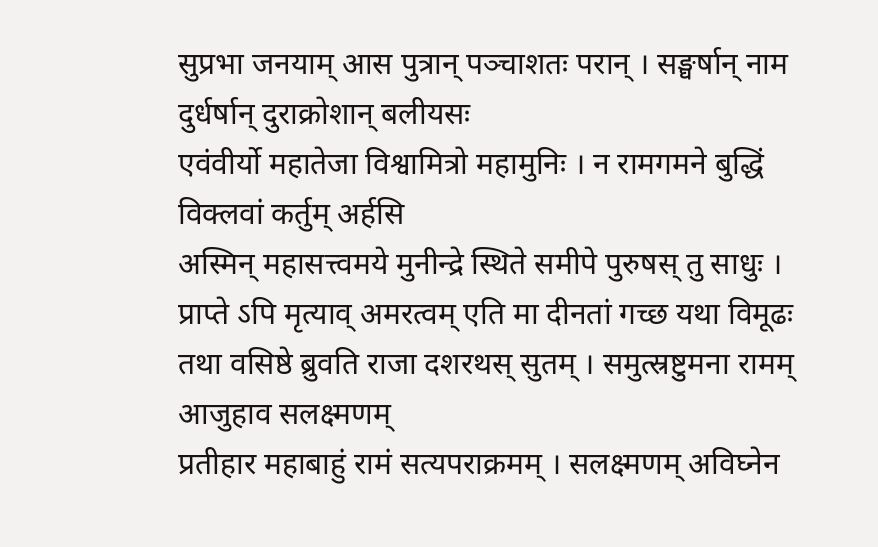सुप्रभा जनयाम् आस पुत्रान् पञ्चाशतः परान् । सङ्घर्षान् नाम दुर्धर्षान् दुराक्रोशान् बलीयसः
एवंवीर्यो महातेजा विश्वामित्रो महामुनिः । न रामगमने बुद्धिं विक्लवां कर्तुम् अर्हसि
अस्मिन् महासत्त्वमये मुनीन्द्रे स्थिते समीपे पुरुषस् तु साधुः । प्राप्ते ऽपि मृत्याव् अमरत्वम् एति मा दीनतां गच्छ यथा विमूढः
तथा वसिष्ठे ब्रुवति राजा दशरथस् सुतम् । समुत्स्रष्टुमना रामम् आजुहाव सलक्ष्मणम्
प्रतीहार महाबाहुं रामं सत्यपराक्रमम् । सलक्ष्मणम् अविघ्नेन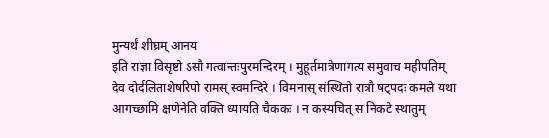मुन्यर्थं शीघ्रम् आनय
इति राज्ञा विसृष्टो ऽसौ गत्वान्तःपुरमन्दिरम् । मुहूर्तमात्रेणागत्य समुवाच महीपतिम्
देव दोर्दलिताशेषरिपो रामस् स्वमन्दिरे । विमनास् संस्थितो रात्रौ षट्पदः कमले यथा
आगच्छामि क्षणेनेति वक्ति ध्यायति चैककः । न कस्यचित् स निकटे स्थातुम्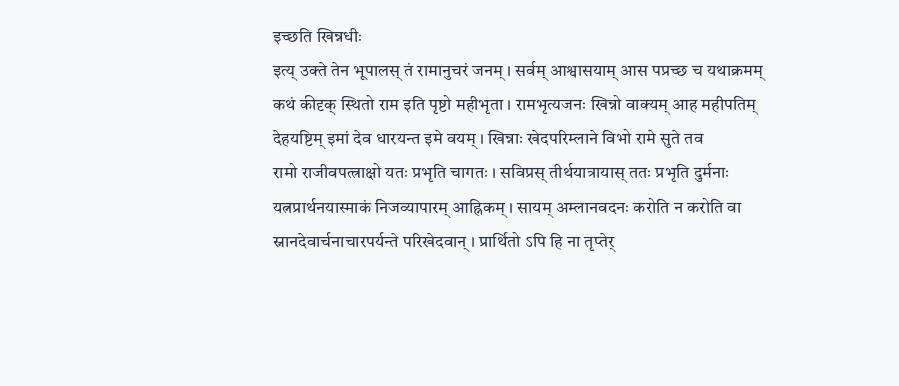इच्छति खिन्नधीः
इत्य् उक्ते तेन भूपालस् तं रामानुचरं जनम् । सर्वम् आश्वासयाम् आस पप्रच्छ च यथाक्रमम्
कथं कीदृक् स्थितो राम इति पृष्टो महीभृता । रामभृत्यजनः खिन्नो वाक्यम् आह महीपतिम्
देहयष्टिम् इमां देव धारयन्त इमे वयम् । खिन्नाः खेदपरिम्लाने विभो रामे सुते तव
रामो राजीवपत्त्राक्षो यतः प्रभृति चागतः । सविप्रस् तीर्थयात्रायास् ततः प्रभृति दुर्मनाः
यत्नप्रार्थनयास्माकं निजव्यापारम् आह्निकम् । सायम् अम्लानवदनः करोति न करोति वा
स्नानदेवार्चनाचारपर्यन्ते परिखेदवान् । प्रार्थितो ऽपि हि ना तृप्तेर्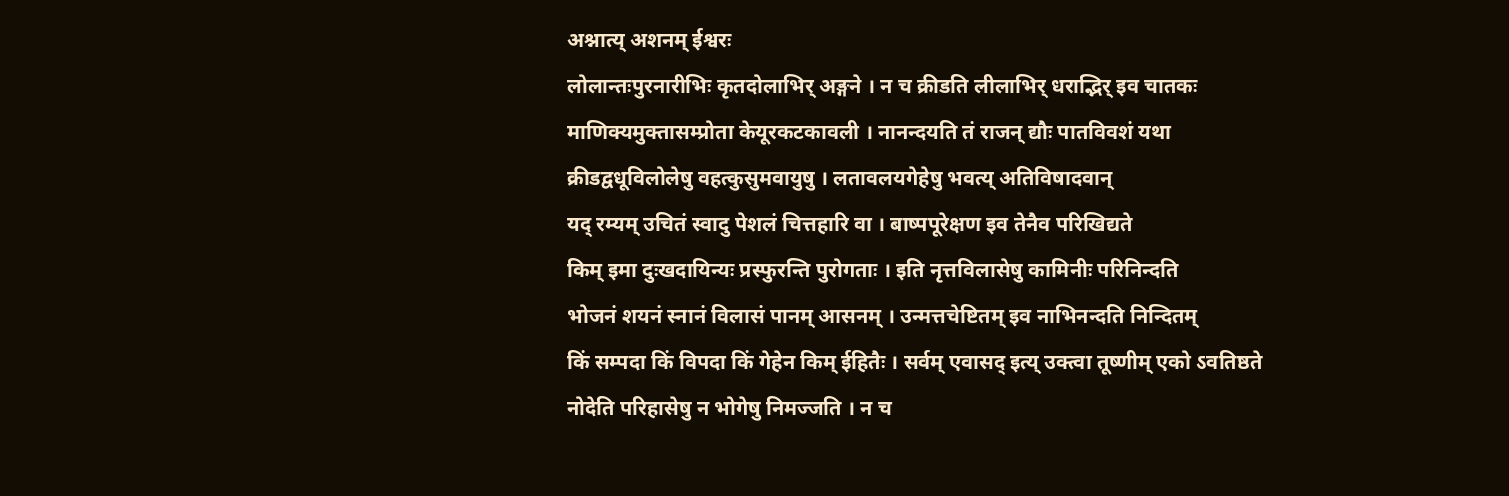अश्नात्य् अशनम् ईश्वरः
लोलान्तःपुरनारीभिः कृतदोलाभिर् अङ्गने । न च क्रीडति लीलाभिर् धराद्भिर् इव चातकः
माणिक्यमुक्तासम्प्रोता केयूरकटकावली । नानन्दयति तं राजन् द्यौः पातविवशं यथा
क्रीडद्वधूविलोलेषु वहत्कुसुमवायुषु । लतावलयगेहेषु भवत्य् अतिविषादवान्
यद् रम्यम् उचितं स्वादु पेशलं चित्तहारि वा । बाष्पपूरेक्षण इव तेनैव परिखिद्यते
किम् इमा दुःखदायिन्यः प्रस्फुरन्ति पुरोगताः । इति नृत्तविलासेषु कामिनीः परिनिन्दति
भोजनं शयनं स्नानं विलासं पानम् आसनम् । उन्मत्तचेष्टितम् इव नाभिनन्दति निन्दितम्
किं सम्पदा किं विपदा किं गेहेन किम् ईहितैः । सर्वम् एवासद् इत्य् उक्त्वा तूष्णीम् एको ऽवतिष्ठते
नोदेति परिहासेषु न भोगेषु निमज्जति । न च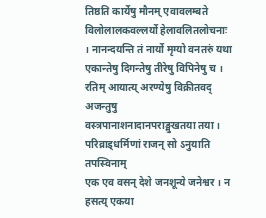तिष्ठति कार्येषु मौनम् एवावलम्बते
विलोलालकवल्लर्यो हेलावलितलोचनाः । नानन्दयन्ति तं नार्यो मृग्यो वनतरुं यथा
एकान्तेषु दिगन्तेषु तीरेषु विपिनेषु च । रतिम् आयात्य् अरण्येषु विक्रीतवद् अजन्तुषु
वस्त्रपानाशनादानपराङ्मुखतया तया । परिव्राड्धर्मिणां राजन् सो ऽनुयाति तपस्विनाम्
एक एव वसन् देशे जनशून्ये जनेश्वर । न हसत्य् एकया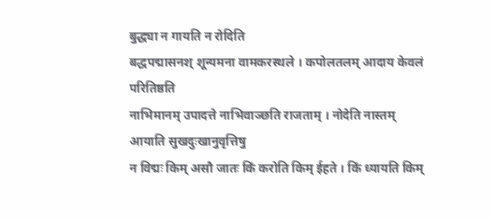बुद्ध्या न गायति न रोदिति
बद्धपद्मासनश् शून्यमना वामकरस्थले । कपोलतलम् आदाय केवलं परितिष्ठति
नाभिमानम् उपादत्ते नाभिवाञ्छति राजताम् । नोदेति नास्तम् आयाति सुखदुःखानुवृत्तिषु
न विद्मः किम् असौ जातः किं करोति किम् ईहते । किं ध्यायति किम्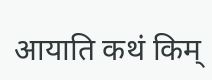आयाति कथं किम्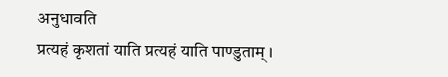अनुधावति
प्रत्यहं कृशतां याति प्रत्यहं याति पाण्डुताम् ।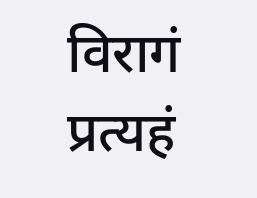विरागं प्रत्यहं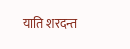याति शरदन्त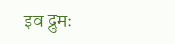इव द्रुमः